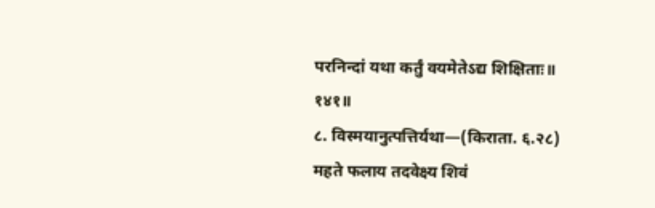परनिन्दां यथा कर्तुं वयमेतेऽद्य शिक्षिताः॥ १४१॥
८. विस्मयानुत्पत्तिर्यथा—(किराता. ६.२८)
महते फलाय तदवेक्ष्य शिवं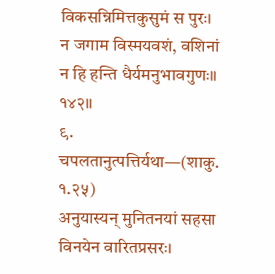विकसन्निमित्तकुसुमं स पुरः।
न जगाम विस्मयवशं, वशिनां न हि हन्ति धैर्यमनुभावगुणः॥ १४२॥
९. चपलतानुत्पत्तिर्यथा—(शाकु. १.२५)
अनुयास्यन् मुनितनयां सहसा विनयेन वारितप्रसरः।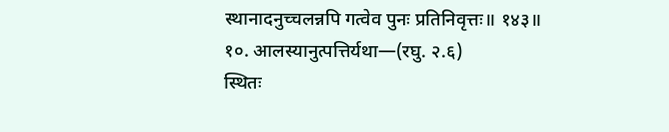स्थानादनुच्चलन्नपि गत्वेव पुनः प्रतिनिवृत्तः॥ १४३॥
१०. आलस्यानुत्पत्तिर्यथा—(रघु. २.६)
स्थितः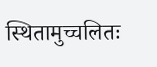स्थितामुच्चलितः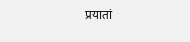प्रयातां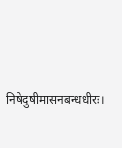निषेदुषीमासनबन्धधीरः।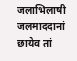जलाभिलाषी जलमाददानां छायेव तां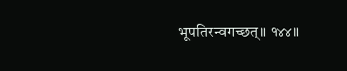भूपतिरन्वगच्छत्॥ १४४॥